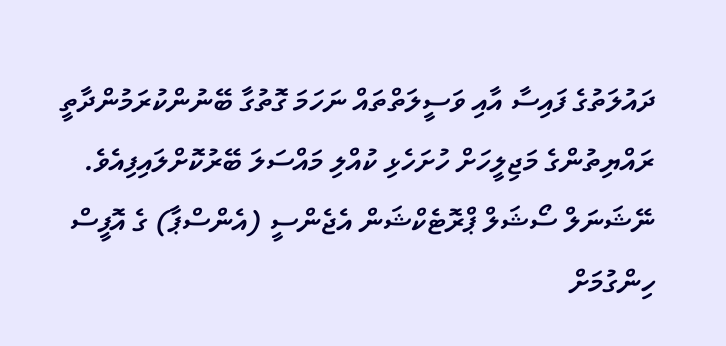ދައުލަތުގެ ފައިސާ އާއި ވަސީލަތްތައް ނަހަމަ ގޮތުގާ ބޭނުންކުރަމުންދާތީ ރައްޔިތުންގެ މަޖިލީހަށް ހުށަހެޅި ކުއްލި މައްސަލަ ބޭރުކޮށްލައިފިއެވެ.
ނޭޝަނަލް ސޯޝަލް ޕްރޮޓެކްޝަން އެޖެންސީ (އެންސްޕާ) ގެ އޮފީސް ހިންގުމަށް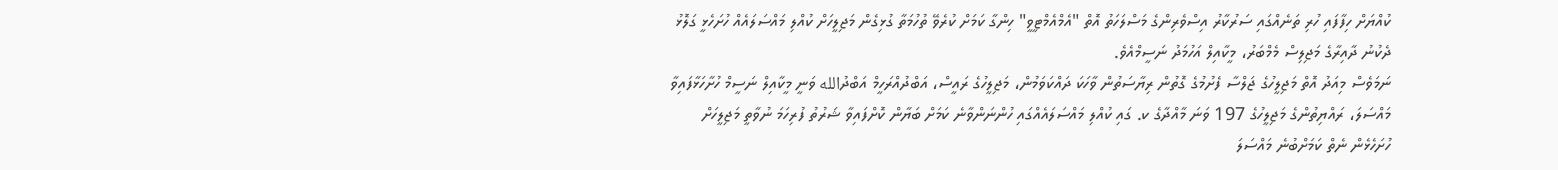ކުއްޔަށް ހިފާފައި ހުރި ތަނެއްގައި ސަރުކާރު އިސްވެރިންގެ މަސްލަހަތު އޮތް "އެމްއެމްޓީވީ" ހިންގާ ކަމަށް ކުރެވޭ ތުހުމަތާ ގުޅިގެން މަޖިލީހަށް ކުއްލި މައްސަލައެއް ހުށަހެޅީ ގަލޮޅު ދެކުނު ދާއިރާގެ މަޖިލިސް މެމްބަރު، މީކާއިލް އަހުމަދު ނަސީމްއެވެ.
ނަމަވެސް މިއަދު އޮތް މަޖިލީހުގެ ޖަލްސާ ފެށުމުގެ ގޮތުން ރިޔާސަތުން ވާހަކަ ދައްކަވަމުން، މަޖިލީހުގެ ރައީސް، އަބްދުއްރަހީމް އަބްދުالله ވަނީ މީކާއިލް ނަސީމް ހުށާހަޅާފައިވާ މައްސަލަ، ރައްޔިތުންގެ މަޖިލީހުގެ 197 ވަނަ މާއްދާގެ ކ. ގައި ކުއްލި މައްސަލައެއްގައި ހުންނަންވާނެ ކަމަށް ބަޔާން ކޮށްފައިވާ ޝަރުތު ފުރިހަމަ ނުވާތީ މަޖިލީހަށް ހުށަހެޅެން ނެތް ކަމަށްބުނެ މައްސަލަ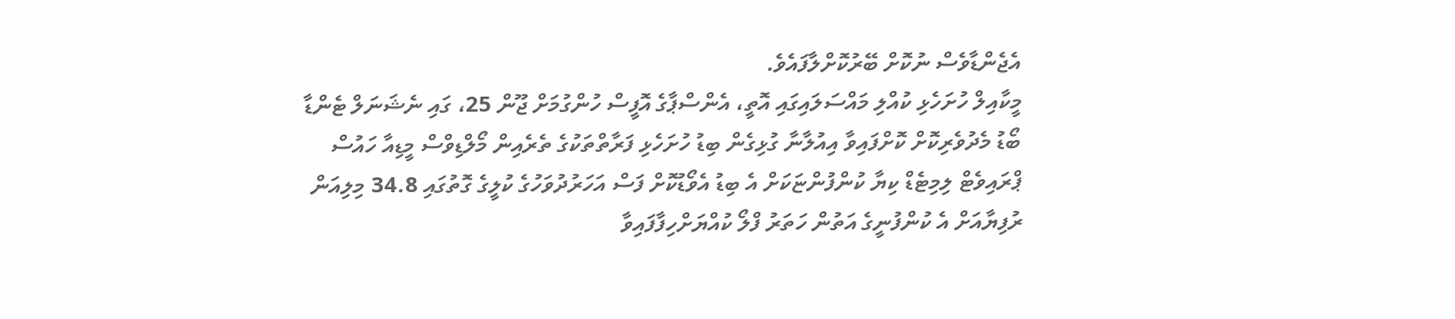އެޖެންޑާވެސް ނުކޮށް ބޭރުކޮށްލާފައެވެ.
މީކާއިލް ހުށަހެޅި ކުއްލި މައްސަލައިގައި އޮތީ، އެންސްޕާގެ އޮފީސް ހުންގުމަށް ޖޫން 25، ގައި ނެޝަނަލް ޓެންޑާ ބޯޑު މެދުވެރިކޮށް ކޮށްފައިވާ އިއުލާނާ ގުޅިގެން ބިޑު ހުށަހެޅި ފަރާތްތަކުގެ ތެރެއިން މޯލްޑިވްސް މީޑިއާ ހައުސް ޕްރައިވެޓް ލިމިޓެޑް ކިޔާ ކުންފުންޏަކަށް އެ ބިޑު އެވޯޑުކޮށް ފަސް އަހަރުދުވަހުގެ ކުލީގެ ގޮތުގައި 34.8 މިލިއަން ރުފިޔާއަށް އެ ކުންފުނީގެ އަތުން ހަތަރު ފްލޯ ކުއްޔަށްހިފާފައިވާ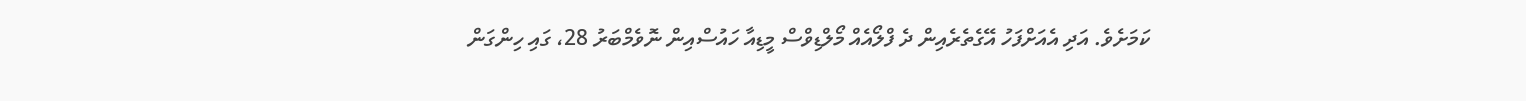ކަމަށެވެ. އަދި އެއަށްފަހު އޭގެތެރެއިން ދެ ފްލޯއެއް މޯލްޑިވްސް މީޑިއާ ހައުސްއިން ނޮވެމްބަރު 28، ގައި ހިންގަން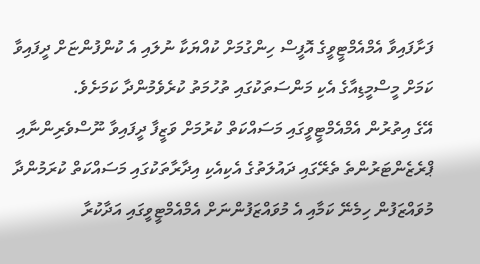ފަށާފައިވާ އެމްއެމްޓީވީގެ އޮފީސް ހިންގުމަށް ކުއްޔަކާ ނުލައި އެ ކުންފުންޏަށް ދީފައިވާ ކަމަށް މީސްމީޑިއާގެ އެކި މަންސަތަކުގައި ތުހުމަތު ކުރެވެމުންދާ ކަމަށެވެ.
އޭގެ އިތުރުން އެމްއެމްޓީވީގައި މަސައްކަތް ކުރުމަށް ވަޒީފާ ދީފައިވާ ނޫސްވެރިންނާއި ޕްރެޒެންޓަރުންތެ ތެރޭގައި ދައުލަތުގެ އެކިއެކި އިދާރާތަކުގައި މަސައްކަތް ކުރަމުންދާ މުވައްޒަފުން ހިމެނޭ ކަމާއި އެ މުވައްޒަފުންނަށް އެމްއެމްޓީވީގައި އަދާކުރާ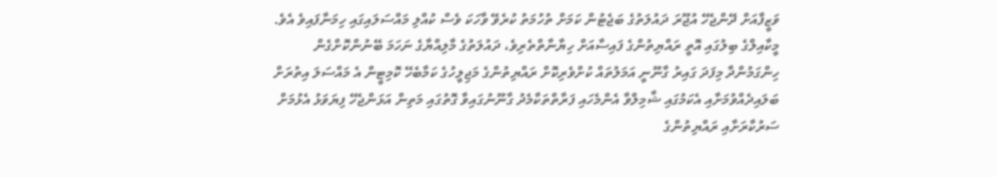ވަޒީފާއަށް ދޭންޖެހޭ އުޖޫރަ ދައުލަތުގެ ބަޖެޓުން ކަމަށް ތުހުމަތު ކުރެވޭ ވާހަކަ ވެސް ކުއްލި މައްސަލައިގައި ހިމަނާފައިވެ އެވެ.
މީކާއިލްގެ ބިލުގައި އޮތީ ރައްޔިތުންގެ ފައިސާއަށް ހިޔާނާތްތެރިވެ، ދައުލަތުގެ މާލިއްޔާގެ ނަހަމަ ބޭނުންކޮށްގެން ހިންގަމުންދާ މިފަދަ ގައިރު ގާނޫނީ އަމަލުތައް ކުށްވެރިކޮށް ރައްޔިތުންގެ މަޖިލީހުގެ ކަމާބެހޭ ކޮމިޓީން އެ މައްސަލަ އިތުރަށް ބަލައިދެއްވުމަށާއި އެކަމުގައި ޝާމިލްވާ އެންމެހައި ފަރާތްތަކާމެދު ގާނޫނުގައިވާ ގޮތުގައި މަތިން އަޅަންޖެހޭ ފިޔަވަޅު އެޅުމަށް ސަރުކާރަށާއި ރައްޔިތުންގެ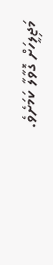މަޖިލީހަށް ގޮވާލާ ކަމަށެވެ.